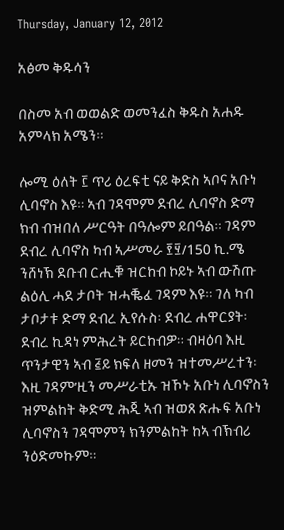Thursday, January 12, 2012

አፅመ ቅዱሳን

በስመ አብ ወወልድ ወመንፈስ ቅዱስ አሐዱ አምላክ አሜን።

ሎሚ ዕለት ፫ ጥሪ ዕረፍቲ ናይ ቅድስ ኣቦና አቡነ ሊባኖስ እዩ። ኣብ ገዳሞም ደብረ ሊባኖስ ድማ ክብ ብዝበለ ሥርዓት በዓሎም ይበዓል። ገዳም ደብረ ሊባኖስ ካብ ኣሥመራ ፻፶/150 ኪ.ሜ ንሸነኽ ደቡብ ርሒቑ ዝርከብ ኮይኑ ኣብ ውሽጡ ልዕሊ ሓደ ታቦት ዝሓቘፈ ገዳም እዩ። ገለ ካብ ታቦታቱ ድማ ደብረ ኢየሱስ፡ ደብረ ሐዋርያት፡ ደብረ ኪዳነ ምሕረት ይርከብዎ። ብዛዕባ እዚ ጥንታዊን ኣብ ፭ይ ክፍለ ዘመን ዝተመሥረተን፡ እዚ ገዳም’ዚን መሥራቲኡ ዝኾኑ አቡነ ሊባኖስን ዝምልከት ቅድሚ ሕጂ ኣብ ዝወጸ ጽሑፍ አቡነ ሊባኖስን ገዳሞምን ክንምልከት ከኣ ብኽብሪ ንዕድመኩም።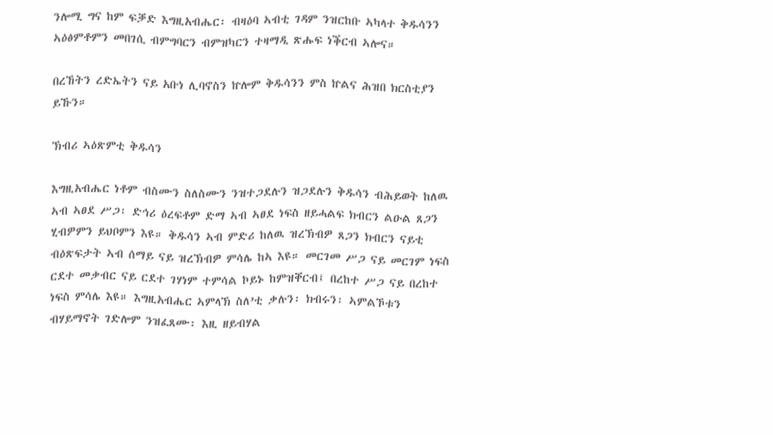ንሎሚ ግና ከም ፍቓድ እግዚአብሔር፡ ብዛዕባ ኣብቲ ገዳም ንዝርከቡ ኣካላተ ቅዱሳንን ኣዕፅምቶምን መበገሲ ብምግባርን ብምዝካርን ተዛማዲ ጽሑፍ ነቕርብ ኣሎና።

በረኸትን ረድኤትን ናይ አቡነ ሊባኖስን ኵሎም ቅዱሳንን ምስ ኵልና ሕዝበ ክርስቲያን ይኹን።

ኽብሪ ኣዕጽምቲ ቅዱሳን

እግዚአብሔር ነቶም ብስሙን ስለስሙን ንዝተጋደሉን ዝጋደሉን ቅዱሳን ብሕይወት ከለዉ ኣብ ኣፀደ ሥጋ፡ ድኅሪ ዕረፍቶም ድማ ኣብ ኣፀደ ነፍስ ዘይሓልፍ ክብርን ልዑል ጸጋን ሂብዎምን ይህቦምን እዩ። ቅዱሳን ኣብ ምድሪ ከለዉ ዝረኽብዎ ጸጋን ክብርን ናይቲ ብዕጽፍታት ኣብ ሰማይ ናይ ዝረኽብዎ ምሳሌ ከኣ እዩ። መርገመ ሥጋ ናይ መርገም ነፍስ ርደተ መቃብር ናይ ርደተ ገሃነም ተምሳል ኮይኑ ከምዝቐርብ፤ በረከተ ሥጋ ናይ በረከተ ነፍስ ምሳሌ እዩ። እግዚአብሔር ኣምላኽ ስለ’ቲ ቃሉን፡ ክብሩን፡ ኣምልኾቱን ብሃይማኖት ገድሎም ንዝፈጸሙ፡ እዚ ዘይብሃል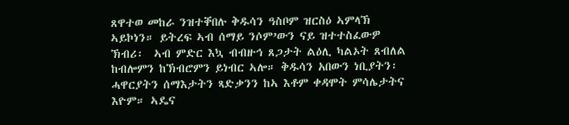ጸዋተወ መከራ ንዝተቐበሉ ቅዱሳን ዓስቦም ዝርስዕ ኣምላኽ ኣይኮነን። ይትረፍ ኣብ ሰማይ ንሶም’ውን ናይ ዝተተስፈውዎ ኽብሪ፡  ኣብ ምድር እኳ ብብዙኅ ጸጋታት ልዕሊ ካልኦት ጸብለል ከብሎምን ከኽብሮምን ይነብር ኣሎ። ቅዱሳን አበውን ነቢያትን፡ ሓዋርያትን ሰማእታትን ጻድቃንን ከኣ እቶም ቀዳሞት ምሳሌታትና እዮም። ኣዴና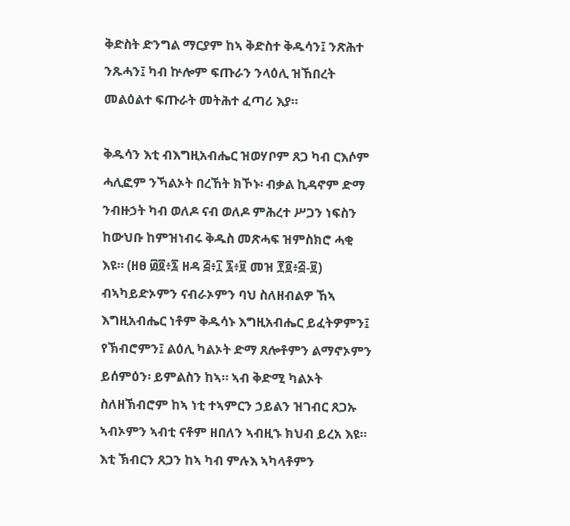ቅድስት ድንግል ማርያም ከኣ ቅድስተ ቅዱሳን፤ ንጽሕተ ንጹሓን፤ ካብ ኵሎም ፍጡራን ንላዕሊ ዝኸበረት መልዕልተ ፍጡራት መትሕተ ፈጣሪ እያ።

ቅዱሳን እቲ ብእግዚአብሔር ዝወሃቦም ጸጋ ካብ ርእሶም ሓሊፎም ንኻልኦት በረኸት ክኾኑ፡ ብቃል ኪዳኖም ድማ ንብዙኃት ካብ ወለዶ ናብ ወለዶ ምሕረተ ሥጋን ነፍስን ከውህቡ ከምዝነብሩ ቅዱስ መጽሓፍ ዝምስክሮ ሓቂ እዩ። (ዘፀ ፴፬፥፯ ዘዳ ፭፥፲ ፯፥፱ መዝ ፻፬፥፭-፱) ብኣካይድኦምን ናብራኦምን ባህ ስለዘብልዎ ኸኣ እግዚአብሔር ነቶም ቅዱሳኑ እግዚአብሔር ይፈትዎምን፤ የኽብሮምን፤ ልዕሊ ካልኦት ድማ ጸሎቶምን ልማኖኦምን ይሰምዕን፡ ይምልስን ከኣ። ኣብ ቅድሚ ካልኦት ስለዘኽብሮም ከኣ ነቲ ተኣምርን ኃይልን ዝገብር ጸጋኡ ኣብኦምን ኣብቲ ናቶም ዘበለን ኣብዚኁ ክህብ ይረአ እዩ። እቲ ኽብርን ጸጋን ከኣ ካብ ምሉእ ኣካላቶምን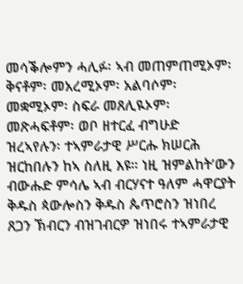መሳቕሎምን ሓሊፉ፡ ኣብ መጠምጠሚኦም፡ ቅናቶም፡ መአረሚኦም፡ አልባሶም፡ መቋሚኦም፡ ስፍራ መጸሊዪኦም፡ መጽሓፍቶም፡ ወቦ ዘተርፈ ብግሁድ ዝረኣየሉን፡ ተኣምራታዊ ሥርሑ ክሠርሕ ዝርከበሉን ከኣ ስለዚ እዩ። ነዚ ዝምልከት’ውን ብውሑድ ምሳሌ ኣብ ብርሃናተ ዓለም ሓዋርያት ቅዱስ ጳውሎስን ቅዱስ ጴጥሮስን ዝነበረ ጸጋን ኽብርን ብዝገብርዎ ዝነበሩ ተኣምራታዊ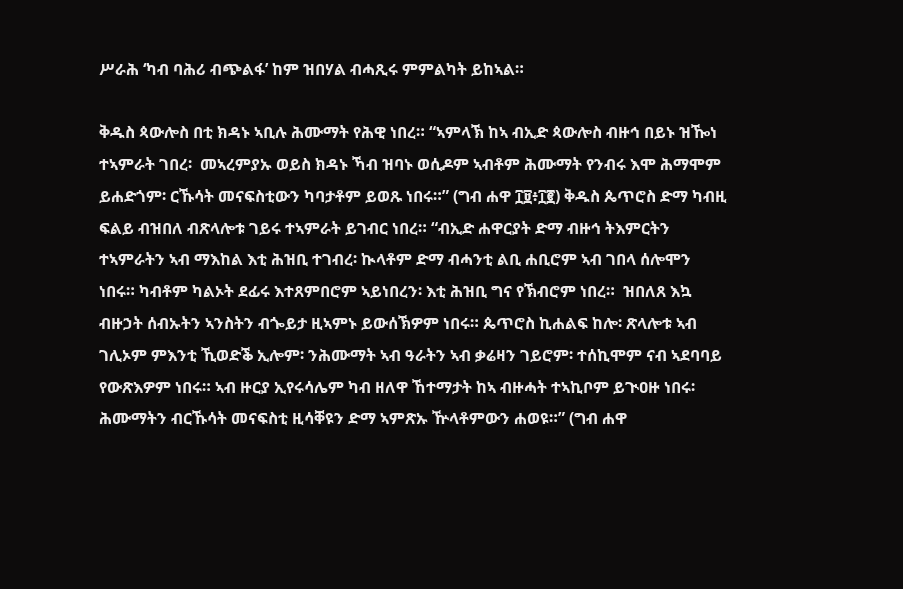ሥራሕ ‘ካብ ባሕሪ ብጭልፋ’ ከም ዝበሃል ብሓጺሩ ምምልካት ይከኣል።

ቅዱስ ጳውሎስ በቲ ክዳኑ ኣቢሉ ሕሙማት የሕዊ ነበረ። “ኣምላኽ ከኣ ብኢድ ጳውሎስ ብዙኅ በይኑ ዝዀነ ተኣምራት ገበረ፡  መኣረምያኡ ወይስ ክዳኑ ኻብ ዝባኑ ወሲዶም ኣብቶም ሕሙማት የንብሩ እሞ ሕማሞም ይሐድጎም፡ ርኹሳት መናፍስቲውን ካባታቶም ይወጹ ነበሩ።” (ግብ ሐዋ ፲፱፥፲፪) ቅዱስ ጴጥሮስ ድማ ካብዚ ፍልይ ብዝበለ ብጽላሎቱ ገይሩ ተኣምራት ይገብር ነበረ። “ብኢድ ሐዋርያት ድማ ብዙኅ ትእምርትን ተኣምራትን ኣብ ማእከል እቲ ሕዝቢ ተገብረ፡ ኲላቶም ድማ ብሓንቲ ልቢ ሐቢሮም ኣብ ገበላ ሰሎሞን ነበሩ። ካብቶም ካልኦት ደፊሩ እተጸምበሮም ኣይነበረን፡ እቲ ሕዝቢ ግና የኽብሮም ነበረ።  ዝበለጸ እኳ ብዙኃት ሰብኡትን ኣንስትን ብጐይታ ዚኣምኑ ይውሰኽዎም ነበሩ። ጴጥሮስ ኪሐልፍ ከሎ፡ ጽላሎቱ ኣብ ገሊኦም ምእንቲ ኺወድቕ ኢሎም፡ ንሕሙማት ኣብ ዓራትን ኣብ ቃሬዛን ገይሮም፡ ተሰኪሞም ናብ ኣደባባይ የውጽእዎም ነበሩ። ኣብ ዙርያ ኢየሩሳሌም ካብ ዘለዋ ኸተማታት ከኣ ብዙሓት ተኣኪቦም ይጒዐዙ ነበሩ፡ ሕሙማትን ብርኹሳት መናፍስቲ ዚሳቐዩን ድማ ኣምጽኡ ዅላቶምውን ሐወዩ።” (ግብ ሐዋ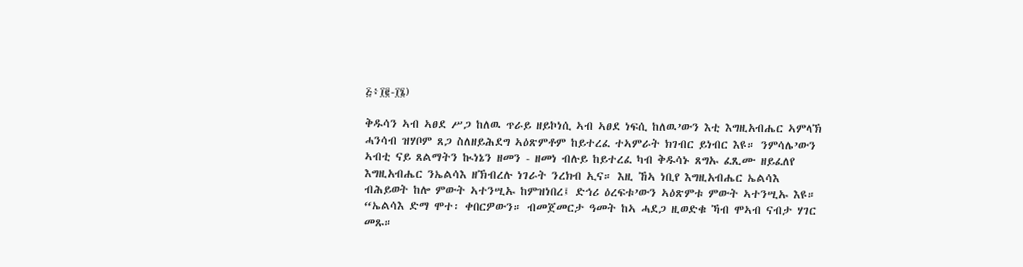፭፥፲፪-፲፮)

ቅዱሳን ኣብ ኣፀደ ሥጋ ከለዉ ጥራይ ዘይኮነሲ ኣብ ኣፀደ ነፍሲ ከለዉ’ውን እቲ እግዚአብሔር ኣምላኽ ሓንሳብ ዝሃቦም ጸጋ ስለዘይሕደግ ኣዕጽምቶም ከይተረፈ ተኣምራት ክገብር ይነብር እዩ። ንምሳሌ’ውን ኣብቲ ናይ ጸልማትን ኲነኔን ዘመን - ዘመነ ብሉይ ከይተረፈ ካብ ቅዱሳኑ ጸግኡ ፈጺሙ ዘይፈለየ እግዚአብሔር ንኤልሳእ ዘኽብረሉ ነገራት ንረክብ ኢና። እዚ ኸኣ ነቢየ እግዚአብሔር ኤልሳእ ብሕይወት ከሎ ምውት ኣተንሢኡ ከምዝነበረ፤ ድኅሪ ዕረፍቱ’ውን ኣዕጽምቱ ምውት ኣተንሢኡ እዩ። “ኤልሳእ ድማ ሞተ፡ ቀበርዎውን። ብመጀመርታ ዓመት ከኣ ሓደጋ ዚወድቁ ኻብ ሞኣብ ናብታ ሃገር መጹ።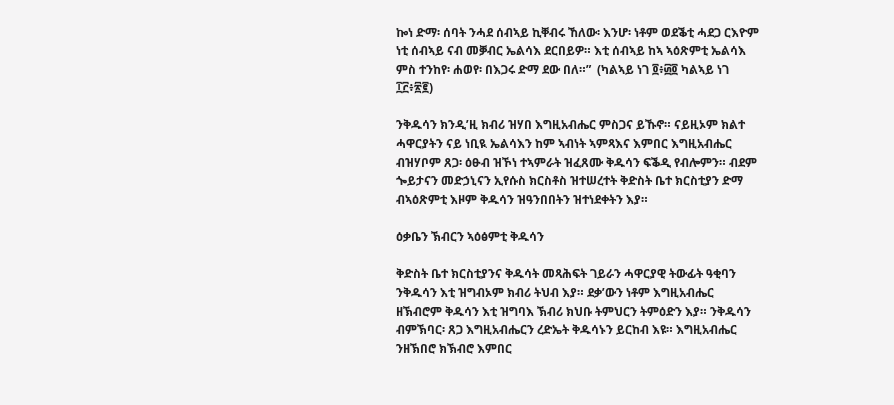ኰነ ድማ፡ ሰባት ንሓደ ሰብኣይ ኪቐብሩ ኸለው፡ እንሆ፡ ነቶም ወደቕቲ ሓደጋ ርእዮም ነቲ ሰብኣይ ናብ መቓብር ኤልሳእ ደርበይዎ። እቲ ሰብኣይ ከኣ ኣዕጽምቲ ኤልሳእ ምስ ተንከየ፡ ሐወየ፡ በእጋሩ ድማ ደው በለ።”  (ካልኣይ ነገ ፬፥፴፬ ካልኣይ ነገ ፲፫፥፳፪)

ንቅዱሳን ክንዲ’ዚ ክብሪ ዝሃበ እግዚአብሔር ምስጋና ይኹኖ። ናይዚኦም ክልተ ሓዋርያትን ናይ ነቢዪ ኤልሳእን ከም ኣብነት ኣምጻእና እምበር እግዚአብሔር ብዝሃቦም ጸጋ፡ ዕፁብ ዝኾነ ተኣምራት ዝፈጸሙ ቅዱሳን ፍቕዲ የብሎምን። ብደም ጐይታናን መድኃኒናን ኢየሱስ ክርስቶስ ዝተሠረተት ቅድስት ቤተ ክርስቲያን ድማ ብኣዕጽምቲ እዞም ቅዱሳን ዝዓንበበትን ዝተነደቀትን እያ።

ዕቃቤን ኽብርን ኣዕፅምቲ ቅዱሳን

ቅድስት ቤተ ክርስቲያንና ቅዱሳት መጻሕፍት ገይራን ሓዋርያዊ ትውፊት ዓቂባን ንቅዱሳን እቲ ዝግብኦም ክብሪ ትህብ እያ። ደቃ’ውን ነቶም እግዚአብሔር ዘኽብሮም ቅዱሳን እቲ ዝግባእ ኽብሪ ክህቡ ትምህርን ትምዕድን እያ። ንቅዱሳን ብምኽባር፡ ጸጋ እግዚአብሔርን ረድኤት ቅዱሳኑን ይርከብ እዩ። እግዚአብሔር ንዘኽበሮ ክኽብሮ እምበር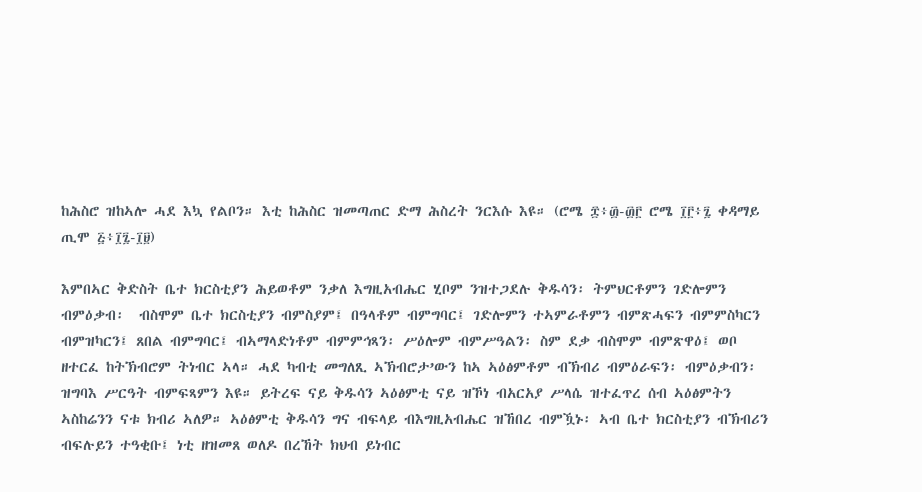ከሕስሮ ዝከኣሎ ሓደ እኳ የልቦን። እቲ ከሕስር ዝመጣጠር ድማ ሕስረት ንርእሱ እዩ። (ሮሜ ፰፥፴-፴፫ ሮሜ ፲፫፥፯ ቀዳማይ ጢሞ ፭፥፲፯-፲፱)

እምበኣር ቅድስት ቤተ ክርስቲያን ሕይወቶም ንቃለ እግዚአብሔር ሂቦም ንዝተጋደሉ ቅዱሳን፡ ትምህርቶምን ገድሎምን ብምዕቃብ፡  ብስሞም ቤተ ክርስቲያን ብምስያም፤ በዓላቶም ብምግባር፤ ገድሎምን ተኣምራቶምን ብምጽሓፍን ብምምስካርን ብምዝካርን፤ ጸበል ብምግባር፤ ብኣማላድነቶም ብምምኅጻን፡ ሥዕሎም ብምሥዓልን፡ ስም ደቃ ብስሞም ብምጽዋዕ፤ ወቦ ዘተርፈ ከትኽብሮም ትነብር ኣላ። ሓደ ካብቲ መግለጺ ኣኽብሮታ’ውን ከኣ ኣዕፅምቶም ብኽብሪ ብምዕራፍን፡ ብምዕቃብን፡ ዝግባእ ሥርዓት ብምፍጻምን እዩ። ይትረፍ ናይ ቅዱሳን ኣዕፅምቲ ናይ ዝኾነ ብአርአያ ሥላሴ ዝተፈጥረ ሰብ ኣዕፅምትን ኣስከሬንን ናቱ ክብሪ ኣለዎ። ኣዕፅምቲ ቅዱሳን ግና ብፍላይ ብእግዚአብሔር ዝኸበረ ብምዃኑ፡ ኣብ ቤተ ክርስቲያን ብኽብሪን ብፍሉይን ተዓቂቡ፤ ነቲ ዘዝመጸ ወለዶ በረኸት ክህብ ይነብር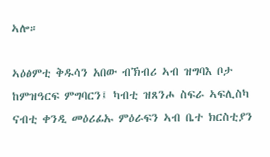ኣሎ።

ኣዕፅምቲ ቅዱሳን አበው ብኽብሪ ኣብ ዝግባእ ቦታ ከምዝዓርፍ ምግባርን፤ ካብቲ ዝጸንሖ ስፍራ ኣፍሊስካ ናብቲ ቀንዲ መዕሪፊኡ ምዕራፍን ኣብ ቤተ ክርስቲያን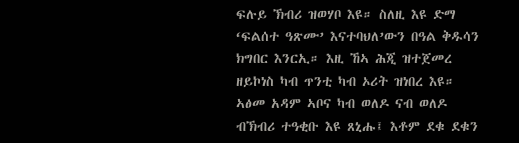ፍሉይ ኽብሪ ዝወሃቦ እዩ። ስለዚ እዩ ድማ ‘ፍልሰተ ዓጽሙ’ እናተባህለ’ውን በዓል ቅዱሳን ክግበር እንርኢ። እዚ ኸኣ ሕጂ ዝተጀመረ ዘይኮነስ ካብ ጥንቲ ካብ ኦሪት ዝነበረ እዩ። ኣፅመ አዳም ኣቦና ካብ ወለዶ ናብ ወለዶ ብኽብሪ ተዓቂቡ እዩ ጸኒሑ፤ እቶም ደቁ ደቁን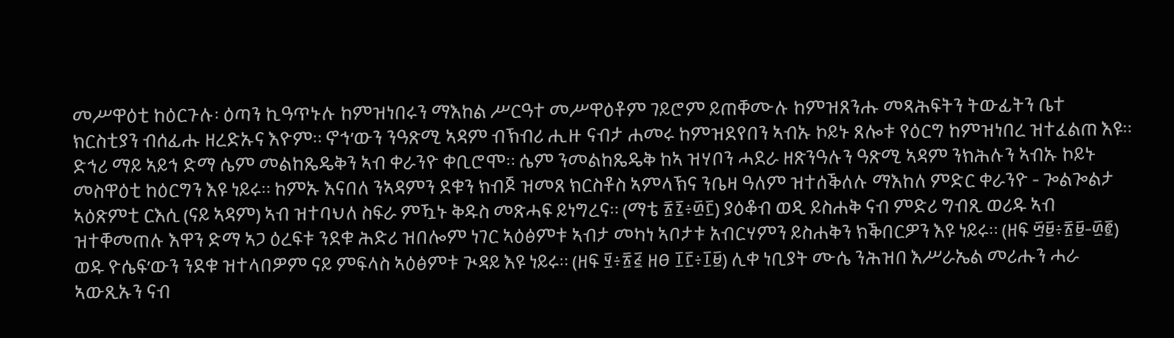መሥዋዕቲ ከዕርጉሉ፡ ዕጣን ኪዓጥኑሉ ከምዝነበሩን ማእከል ሥርዓተ መሥዋዕቶም ገይሮም ይጠቐሙሉ ከምዝጸንሑ መጻሕፍትን ትውፊትን ቤተ ክርስቲያን ብሰፊሑ ዘረድኡና እዮም። ኖኅ’ውን ንዓጽሚ ኣዳም ብኽብሪ ሒዙ ናብታ ሐመሩ ከምዝደየበን ኣብኡ ኮይኑ ጸሎቱ የዕርግ ከምዝነበረ ዝተፈልጠ እዩ። ድኅሪ ማይ ኣይኅ ድማ ሴም መልከጼዴቅን ኣብ ቀራንዮ ቀቢሮሞ። ሴም ንመልከጼዴቅ ከኣ ዝሃቦን ሓደራ ዘጽንዓሉን ዓጽሚ ኣዳም ንክሕሉን ኣብኡ ኮይኑ መስዋዕቲ ከዕርግን እዩ ነይሩ። ከምኡ እናበለ ንኣዳምን ደቁን ክብጆ ዝመጸ ክርስቶስ ኣምላኽና ንቤዛ ዓለም ዝተሰቕለሉ ማእከለ ምድር ቀራንዮ - ጐልጐልታ ኣዕጽምቲ ርእሲ (ናይ ኣዳም) ኣብ ዝተባህለ ስፍራ ምዃኑ ቅዱስ መጽሓፍ ይነግረና። (ማቴ ፳፯፥፴፫) ያዕቆብ ወዲ ይስሐቅ ናብ ምድሪ ግብጺ ወሪዱ ኣብ ዝተቐመጠሉ እዋን ድማ ኣጋ ዕረፍቱ ንደቁ ሕድሪ ዝበሎም ነገር ኣዕፅምቱ ኣብታ መካነ ኣቦታቱ አብርሃምን ይስሐቅን ክቕበርዎን እዩ ነይሩ። (ዘፍ ፵፱፥፳፱-፴፪) ወዱ ዮሴፍ’ውን ንደቁ ዝተላበዎም ናይ ምፍላስ ኣዕፅምቱ ጒዳይ እዩ ነይሩ። (ዘፍ ፶፥፳፭ ዘፀ ፲፫፥፲፱) ሊቀ ነቢያት ሙሴ ንሕዝበ እሥራኤል መሪሑን ሓራ ኣውጺኡን ናብ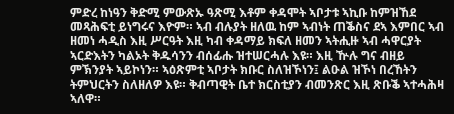ምድረ ከነዓን ቅድሚ ምውጽኡ ዓጽሚ እቶም ቀዳሞት ኣቦታቱ ኣኪቡ ከምዝኸደ መጻሕፍቲ ይነግሩና እዮም። ኣብ ብሉያት ዘለዉ ከም ኣብነት ጠቕስና ደኣ እምበር ኣብ ዘመነ ሓዲስ እዚ ሥርዓት እዚ ካብ ቀዳማይ ክፍለ ዘመን ኣትሒዙ ኣብ ሓዋርያት ኣርድእትን ካልኦት ቅዱሳንን ብሰፊሑ ዝተሠርሓሉ እዩ። እዚ ዅሉ ግና ብዘይ ምኽንያት ኣይኮነን። ኣዕጽምቲ ኣቦታት ክቡር ስለዝኾነን፤ ልዑል ዝኾነ በረኸትን ትምህርትን ስለዘለዎ እዩ። ቅብጣዊት ቤተ ክርስቲያን ብመንጽር እዚ ጽቡቕ ኣተሓሕዛ ኣለዋ።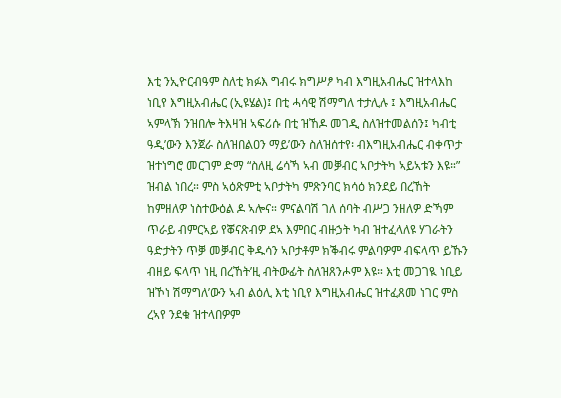እቲ ንኢዮርብዓም ስለቲ ክፉእ ግብሩ ክግሥፆ ካብ እግዚአብሔር ዝተላእከ ነቢየ እግዚአብሔር (ኢዩሄል)፤ በቲ ሓሳዊ ሽማግለ ተታሊሉ ፤ እግዚአብሔር ኣምላኽ ንዝበሎ ትእዛዝ ኣፍሪሱ በቲ ዝኸዶ መገዲ ስለዝተመልሰን፤ ካብቲ ዓዲ’ውን እንጀራ ስለዝበልዐን ማይ’ውን ስለዝሰተየ፡ ብእግዚአብሔር ብቀጥታ ዝተነግሮ መርገም ድማ “ስለዚ ሬሳኻ ኣብ መቓብር ኣቦታትካ ኣይኣቱን እዩ።” ዝብል ነበረ። ምስ ኣዕጽምቲ ኣቦታትካ ምጽንባር ክሳዕ ክንደይ በረኸት ከምዘለዎ ነስተውዕል ዶ ኣሎና። ምናልባሽ ገለ ሰባት ብሥጋ ንዘለዎ ድኻም ጥራይ ብምርኣይ የቖናጽብዎ ደኣ እምበር ብዙኃት ካብ ዝተፈላለዩ ሃገራትን ዓድታትን ጥቓ መቓብር ቅዱሳን ኣቦታቶም ክቕብሩ ምልባዎም ብፍላጥ ይኹን ብዘይ ፍላጥ ነዚ በረኸት’ዚ ብትውፊት ስለዝጸንሖም እዩ። እቲ መጋገዪ ነቢይ ዝኾነ ሽማግለ’ውን ኣብ ልዕሊ እቲ ነቢየ እግዚአብሔር ዝተፈጸመ ነገር ምስ ረኣየ ንደቁ ዝተላበዎም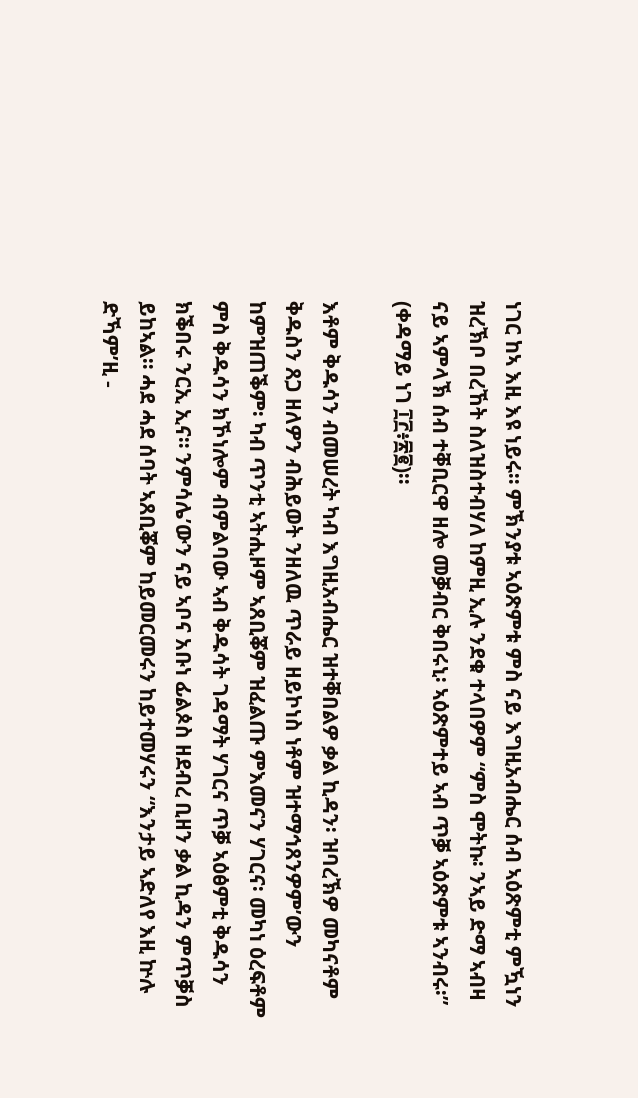ነገር ከኣ እዚ እዩ ነይሩ። ምኽንያቱ ኣዕጽምቱ ምስ ናይ እግዚአብሔር ሰብ ኣዕጽምቲ ምዃነን ዝረኽቦ በረኸት ስለዝስተብሃለ ከምዚ ኢሉ ንደቁ ተላበዎም “ምስ ሞትኩ፡ ንኣይ ድማ ኣብዛ ናይ ኣምላኽ ሰብ ተቐቢርዋ ዘሎ መቓብር ቅበሩኒ፡ ኣዕጽምተይ ኣብ ጥቓ ኣዕጽምቱ ኣንብሩ፡” (ቀዳማይ ነገ ፲፫፥፳፪)።

እቶም ቅዱሳን ብመሠረት ካብ እግዚአብሔር ዝተቐበልዎ ቃል ኪዳን፡ ዝባረኽዎ መካናቶም ቅዱስን ጸጋ ዘለዎን ብሕይወት ንዘለዉ ጥራይ ዘይኮነስ ነቶም ዝተማኅጸንዎም’ውን ከምዝጠቕም፡ ካብ ጥንቲ ኣትሒዞም ኣጸቢቖም ዝፈልጡ ምእመናን ሃገርና፡ መካነ ዕረፍቶም ምስ ቅዱሳን ክኾነሎም ብምልባው ኣብ ቅዱሳት ገዳማት ሃገርና ጥቓ ኣዕፅምቲ ቅዱሳን ክቕበሩ ንርኢ ኢና። ንምሳሌ’ውን ናይ ኣቦና አቡነ ፊልጶስ ዘደብረ ቢዘን ቃል ኪዳን ምጥቓስ ይከኣል። ሓደ ሓደ ሰባት ኣጸቢቖም ከይመርመሩን ከይተመሃሩን “እንታይ ኣድለየ እዚ ኵሉ ድኻም’ዚ -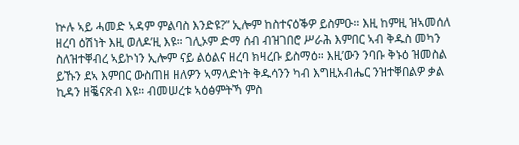ኵሉ ኣይ ሓመድ ኣዳም ምልባስ እንድዩ?” ኢሎም ከስተናዕቕዎ ይስምዑ። እዚ ከምዚ ዝኣመሰለ ዘረባ ዕሽነት እዚ ወለዶ’ዚ እዩ። ገሊኦም ድማ ሰብ ብዝገበሮ ሥራሕ እምበር ኣብ ቅዱስ መካን ስለዝተቐብረ ኣይኮነን ኢሎም ናይ ልዕልና ዘረባ ክዛረቡ ይስማዕ። እዚ’ውን ንባቡ ቅኑዕ ዝመስል ይኹን ደኣ እምበር ውስጠዘ ዘለዎን ኣማላድነት ቅዱሳንን ካብ እግዚአብሔር ንዝተቐበልዎ ቃል ኪዳን ዘቘናጽብ እዩ። ብመሠረቱ ኣዕፅምትኻ ምስ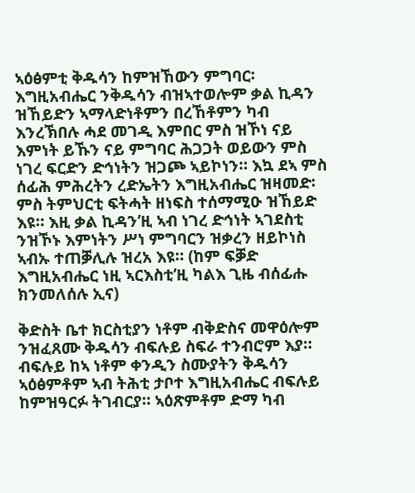ኣዕፅምቲ ቅዱሳን ከምዝኸውን ምግባር፡ እግዚአብሔር ንቅዱሳን ብዝኣተወሎም ቃል ኪዳን ዝኸይድን ኣማላድነቶምን በረኸቶምን ካብ እንረኽበሉ ሓደ መገዲ እምበር ምስ ዝኾነ ናይ እምነት ይኹን ናይ ምግባር ሕጋጋት ወይውን ምስ ነገረ ፍርድን ድኅነትን ዝጋጮ ኣይኮነን። እኳ ደኣ ምስ ሰፊሕ ምሕረትን ረድኤትን እግዚአብሔር ዝዛመድ፡ ምስ ትምህርቲ ፍትሓት ዘነፍስ ተሰማሚዑ ዝኸይድ እዩ። እዚ ቃል ኪዳን’ዚ ኣብ ነገረ ድኅነት ኣገደስቲ ንዝኾኑ እምነትን ሥነ ምግባርን ዝቃረን ዘይኮነስ ኣብኡ ተጠቓሊሉ ዝረአ እዩ። (ከም ፍቓድ እግዚአብሔር ነዚ ኣርእስቲ’ዚ ካልእ ጊዜ ብሰፊሑ ክንመለሰሉ ኢና)

ቅድስት ቤተ ክርስቲያን ነቶም ብቅድስና መዋዕሎም ንዝፈጸሙ ቅዱሳን ብፍሉይ ስፍራ ተንብሮም እያ። ብፍሉይ ከኣ ነቶም ቀንዲን ስሙያትን ቅዱሳን ኣዕፅምቶም ኣብ ትሕቲ ታቦተ እግዚአብሔር ብፍሉይ ከምዝዓርፉ ትገብርያ። ኣዕጽምቶም ድማ ካብ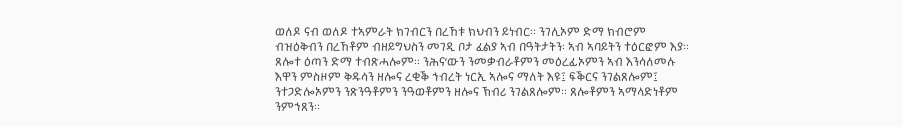ወለዶ ናብ ወለዶ ተኣምራት ክገብርን በረኸቱ ክህብን ይነብር። ንገሊኦም ድማ ክብሮም ብዝዕቅብን በረኸቶም ብዘይግህስን መገዲ ቦታ ፈልያ ኣብ በዓትታትን፡ ኣብ ኣባይትን ተዕርፎም እያ። ጸሎተ ዕጣን ድማ ተብጽሓሎም። ንሕና’ውን ንመቃብራቶምን መዕረፊኦምን ኣብ እንሳለመሉ እዋን ምስዞም ቅዱሳን ዘሎና ረቂቕ ኅብረት ነርኢ ኣሎና ማለት እዩ፤ ፍቕርና ንገልጸሎም፤ ንተጋድሎኦምን ንጽንዓቶምን ንዓወቶምን ዘሎና ኽብሪ ንገልጸሎም። ጸሎቶምን ኣማላድነቶም ንምኅጸን።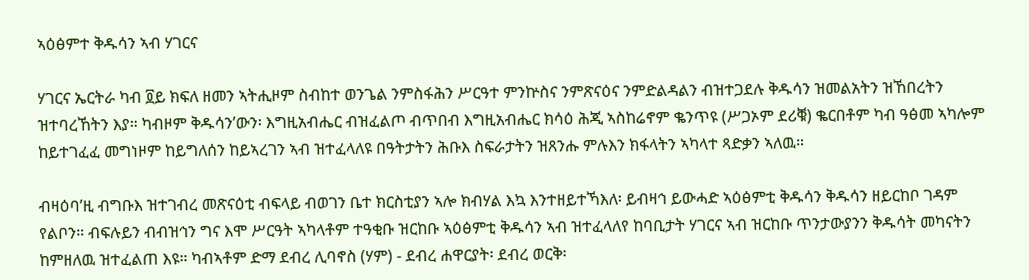ኣዕፅምተ ቅዱሳን ኣብ ሃገርና

ሃገርና ኤርትራ ካብ ፬ይ ክፍለ ዘመን ኣትሒዞም ስብከተ ወንጌል ንምስፋሕን ሥርዓተ ምንኵስና ንምጽናዕና ንምድልዳልን ብዝተጋደሉ ቅዱሳን ዝመልአትን ዝኸበረትን ዝተባረኸትን እያ። ካብዞም ቅዱሳን’ውን፡ እግዚአብሔር ብዝፈልጦ ብጥበብ እግዚአብሔር ክሳዕ ሕጂ ኣስከሬኖም ቈንጥዩ (ሥጋኦም ደሪቑ) ቈርበቶም ካብ ዓፅመ ኣካሎም ከይተገፈፈ መግነዞም ከይግለሰን ከይኣረገን ኣብ ዝተፈላለዩ በዓትታትን ሕቡእ ስፍራታትን ዝጸንሑ ምሉእን ክፋላትን ኣካላተ ጻድቃን ኣለዉ።

ብዛዕባ’ዚ ብግቡእ ዝተገብረ መጽናዕቲ ብፍላይ ብወገን ቤተ ክርስቲያን ኣሎ ክብሃል እኳ እንተዘይተኻእለ፡ ይብዛኅ ይውሓድ ኣዕፅምቲ ቅዱሳን ቅዱሳን ዘይርከቦ ገዳም የልቦን። ብፍሉይን ብብዝኅን ግና እሞ ሥርዓት ኣካላቶም ተዓቂቡ ዝርከቡ ኣዕፅምቲ ቅዱሳን ኣብ ዝተፈላለየ ከባቢታት ሃገርና ኣብ ዝርከቡ ጥንታውያንን ቅዱሳት መካናትን ከምዘለዉ ዝተፈልጠ እዩ። ካብኣቶም ድማ ደብረ ሊባኖስ (ሃም) - ደብረ ሐዋርያት፡ ደብረ ወርቅ፡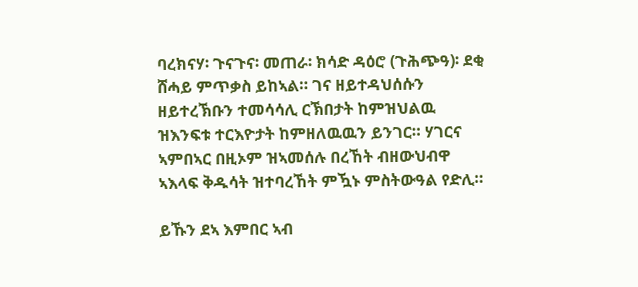ባረክናሃ፡ ጉናጉና፡ መጠራ፡ ክሳድ ዳዕሮ (ጉሕጭዓ)፡ ደቂ ሸሓይ ምጥቃስ ይከኣል። ገና ዘይተዳህሰሱን ዘይተረኽቡን ተመሳሳሊ ርኽበታት ከምዝህልዉ ዝእንፍቱ ተርእዮታት ከምዘለዉዉን ይንገር። ሃገርና ኣምበኣር በዚኦም ዝኣመሰሉ በረኸት ብዘውህብዋ ኣእላፍ ቅዱሳት ዝተባረኸት ምዃኑ ምስትውዓል የድሊ።

ይኹን ደኣ እምበር ኣብ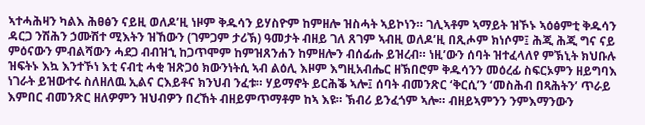ኣተሓሕዛን ካልእ ሕፀፅን ናይዚ ወለዶ’ዚ ነዞም ቅዱሳን ይሃስዮም ከምዘሎ ዝስሓት ኣይኮነን። ገሊኣቶም ኣማይት ዝኾኑ ኣዕፅምቲ ቅዱሳን ዳርጋ ንሽሕን ኃሙሽተ ሚእትን ዝኸውን (ገምጋም ታሪኽ) ዓመታት ብዘይ ገለ ጸገም ኣብዚ ወለዶ’ዚ በጺሖም ክነሶም፤ ሕጂ ሕጂ ግና ናይ ምዕናውን ምብልሻውን ሓደጋ ብብዝኂ ከጋጥሞም ከምዝጸንሐን ከምዘሎን ብሰፊሑ ይዝረብ። ነዚ’ውን ሰባት ዝተፈላለየ ምኽኒት ክህቡሉ ዝፍትኑ እኳ እንተኾነ እቲ ናብቲ ሓቂ ዝጽጋዕ ክውንነትሲ ኣብ ልዕሊ እዞም እግዚአብሔር ዘኽበሮም ቅዱሳንን መዕረፊ ስፍርኦምን ዘይግባእ ነገራት ይዝውተሩ ስለዘለዉ ኢልና ርእይቶና ክንህብ ንፈቱ። ሃይማኖት ይርሕቕ ኣሎ፤ ሰባት ብመንጽር ‘ቅርሲ’ን ‘መስሕብ በጻሕትን’ ጥራይ እምበር ብመንጽር ዘለዎምን ዝህብዎን በረኸት ብዘይምጥማቶም ከኣ እዩ። ኽብሪ ይንፈጎም ኣሎ። ብዘይኣምንን ንምእማንውን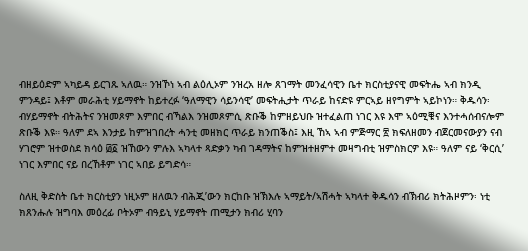ብዘይዕድም ኣካይዳ ይርገጹ ኣለዉ። ንዝኾነ ኣብ ልዕሊኦም ንዝረአ ዘሎ ጸገማት መንፈሳዊን ቤተ ክርስቲያናዊ መፍትሔ ኣብ ክንዲ ምንዳይ፤ እቶም መራሕቲ ሃይማኖት ከይተረፉ ‘ዓለማዊን ሳይንሳዊ’ መፍትሒታት ጥራይ ከናድዩ ምርኣይ ዘየግምት ኣይኮነን። ቅዱሳን፡ ብሃይማኖት ብትሕትና ንዝመጾም እምበር ብኻልእ ንዝመጾምሲ ጽቡቕ ከምዘይህቡ ዝተፈልጠ ነገር እዩ እሞ ኣዕሚቑና እንተሓሰብናሎም ጽቡቕ እዩ። ዓለም ደኣ እንታይ ከምዝገበረት ሓንቲ መዘክር ጥራይ ክንጠቕስ፤ እዚ ኸኣ ኣብ ምጅማር ፳ ክፍለዘመን ብጀርመናውያን ናብ ሃገሮም ዝተወስደ ክሳዕ ፴፩ ዝኸውን ምሉእ ኣካላተ ጻድቃን ካብ ገዳማትና ከምዝተዘምተ መዛግብቲ ዝምስክርዎ እዩ። ዓለም ናይ ‘ቅርሲ’ ነገር እምበር ናይ በረኸቶም ነገር ኣበይ ይግድሳ።

ስለዚ ቅድስት ቤተ ክርስቲያን ነዚኦም ዘለዉን ብሕጂ’ውን ክርከቡ ዝኽእሉ ኣማይት/ኣሽሓት ኣካላተ ቅዱሳን ብኽብሪ ክትሕዞምን፡ ነቲ ክጸንሑሉ ዝግባእ መዕረፊ ቦትኦም ብዓይኒ ሃይማኖት ጠሚታን ክብሪ ሂባን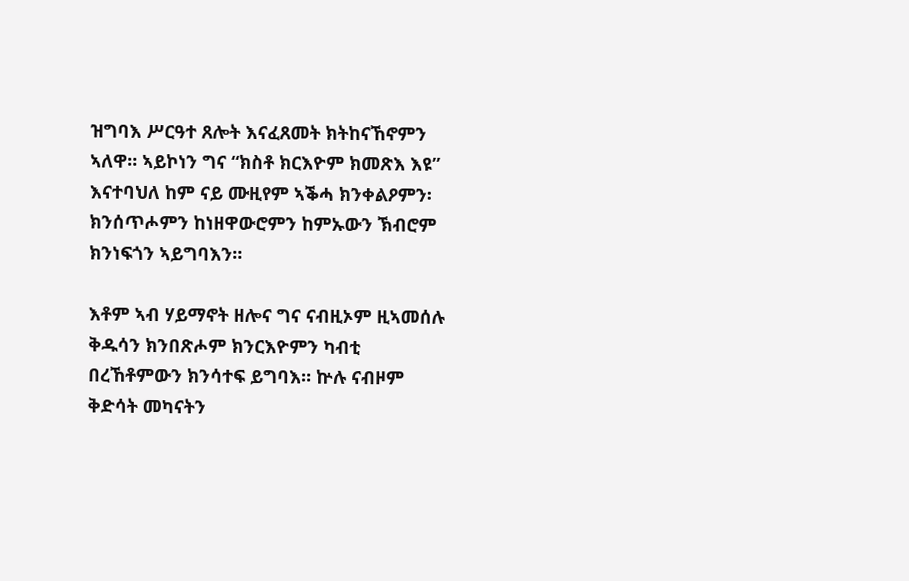ዝግባእ ሥርዓተ ጸሎት እናፈጸመት ክትከናኸኖምን ኣለዋ። ኣይኮነን ግና “ክስቶ ክርእዮም ክመጽእ እዩ” እናተባህለ ከም ናይ ሙዚየም ኣቕሓ ክንቀልዖምን፡ ክንሰጥሖምን ከነዘዋውሮምን ከምኡውን ኽብሮም ክንነፍጎን ኣይግባእን።

እቶም ኣብ ሃይማኖት ዘሎና ግና ናብዚኦም ዚኣመሰሉ ቅዱሳን ክንበጽሖም ክንርእዮምን ካብቲ በረኸቶምውን ክንሳተፍ ይግባእ። ኵሉ ናብዞም ቅድሳት መካናትን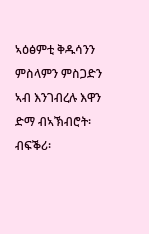ኣዕፅምቲ ቅዱሳንን ምስላምን ምስጋድን ኣብ እንገብረሉ እዋን ድማ ብኣኽብሮት፡ ብፍቕሪ፡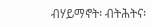ብሃይማኖት፡ ብትሕትና፡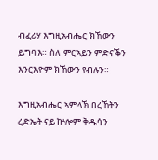ብፈሪሃ እግዚአብሔር ክኸውን ይግባእ። ስለ ምርኣይን ምድናቕን እንርእዮም ክኸውን የብሉን።

እግዚአብሔር ኣምላኽ በረኸትን ረድኤት ናይ ኵሎም ቅዱሳን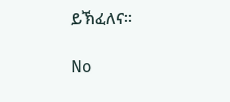ይኽፈለና።

No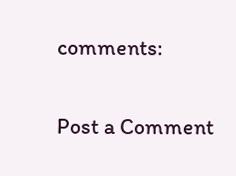comments:

Post a Comment